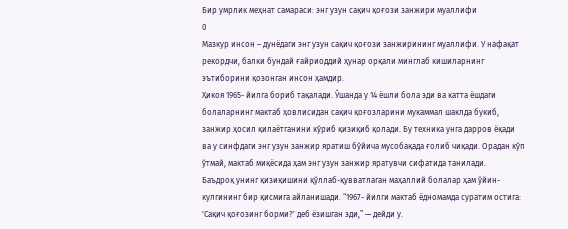Бир умрлик меҳнат самараси: энг узун сақич қоғози занжири муаллифи
0
Мазкур инсон – дунёдаги энг узун сақич қоғози занжирининг муаллифи. У нафақат рекордчи, балки бундай ғайриоддий ҳунар орқали минглаб кишиларнинг эътиборини қозонган инсон ҳамдир.
Ҳикоя 1965- йилга бориб тақалади. Ўшанда у 14 ёшли бола эди ва катта ёшдаги болаларнинг мактаб ҳовлисидан сақич қоғозларини мукаммал шаклда букиб, занжир ҳосил қилаётганини кўриб қизиқиб қолади. Бу техника унга дарров ёқади ва у синфдаги энг узун занжир яратиш бўйича мусобақада ғолиб чиқади. Орадан кўп ўтмай, мактаб миқёсида ҳам энг узун занжир яратувчи сифатида танилади.
Баъдроқ унинг қизиқишини қўллаб-қувватлаган маҳаллий болалар ҳам ўйин-кулгининг бир қисмига айланишади. “1967- йилги мактаб ёдномамда суратим остига: 'Сақич қоғозинг борми?' деб ёзишган эди,” — дейди у.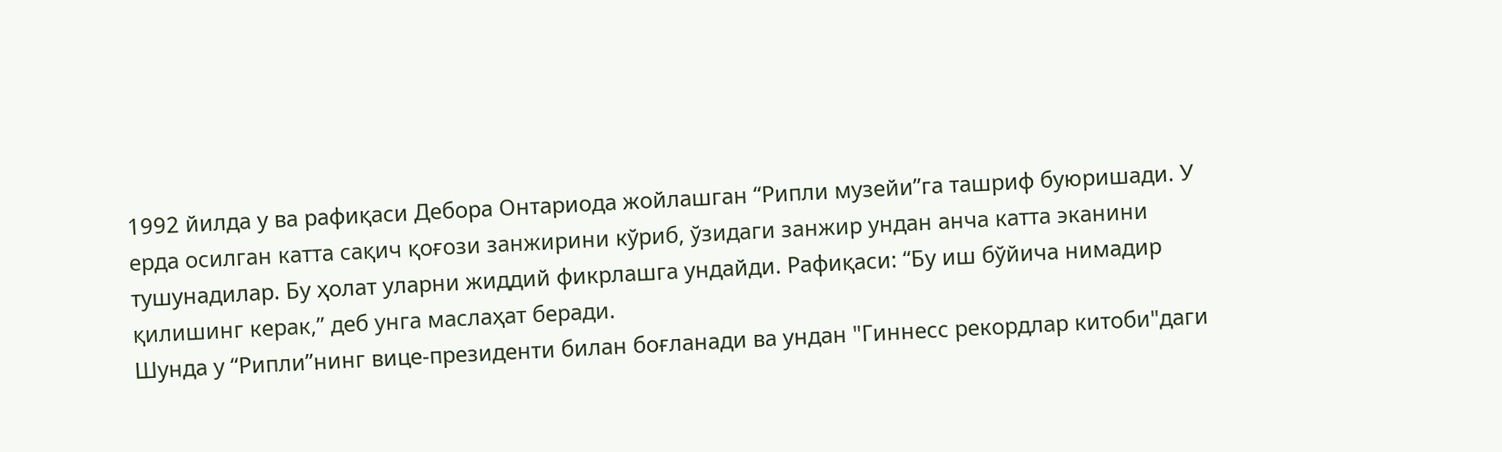1992 йилда у ва рафиқаси Дебора Онтариода жойлашган “Рипли музейи”га ташриф буюришади. У ерда осилган катта сақич қоғози занжирини кўриб, ўзидаги занжир ундан анча катта эканини тушунадилар. Бу ҳолат уларни жиддий фикрлашга ундайди. Рафиқаси: “Бу иш бўйича нимадир қилишинг керак,” деб унга маслаҳат беради.
Шунда у “Рипли”нинг вице-президенти билан боғланади ва ундан "Гиннесс рекордлар китоби"даги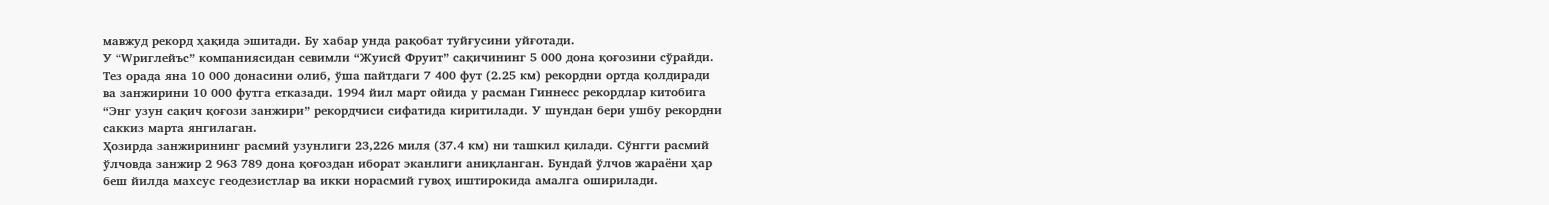мавжуд рекорд ҳақида эшитади. Бу хабар унда рақобат туйғусини уйғотади.
У “Wриглейъс” компаниясидан севимли “Жуиcй Фруит” сақичининг 5 000 дона қоғозини сўрайди. Тез орада яна 10 000 донасини олиб, ўша пайтдаги 7 400 фут (2.25 км) рекордни ортда қолдиради ва занжирини 10 000 футга етказади. 1994 йил март ойида у расман Гиннесс рекордлар китобига “Энг узун сақич қоғози занжири” рекордчиси сифатида киритилади. У шундан бери ушбу рекордни саккиз марта янгилаган.
Ҳозирда занжирининг расмий узунлиги 23,226 миля (37.4 км) ни ташкил қилади. Сўнгги расмий ўлчовда занжир 2 963 789 дона қоғоздан иборат эканлиги аниқланган. Бундай ўлчов жараёни ҳар беш йилда махсус геодезистлар ва икки норасмий гувоҳ иштирокида амалга оширилади.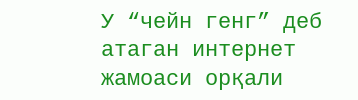У “чейн генг” деб атаган интернет жамоаси орқали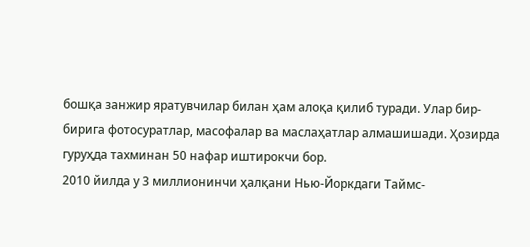бошқа занжир яратувчилар билан ҳам алоқа қилиб туради. Улар бир-бирига фотосуратлар, масофалар ва маслаҳатлар алмашишади. Ҳозирда гуруҳда тахминан 50 нафар иштирокчи бор.
2010 йилда у 3 миллионинчи ҳалқани Нью-Йоркдаги Таймс-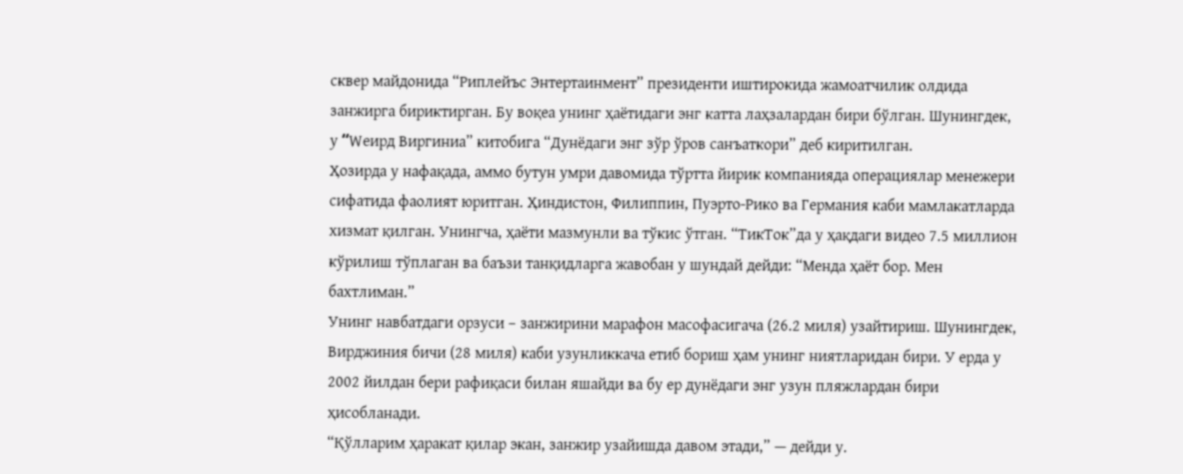сквер майдонида “Риплейъс Энтертаинмент” президенти иштирокида жамоатчилик олдида занжирга бириктирган. Бу воқеа унинг ҳаётидаги энг катта лаҳзалардан бири бўлган. Шунингдек, у “Wеирд Виргиниа” китобига “Дунёдаги энг зўр ўров санъаткори” деб киритилган.
Ҳозирда у нафақада, аммо бутун умри давомида тўртта йирик компанияда операциялар менежери сифатида фаолият юритган. Ҳиндистон, Филиппин, Пуэрто-Рико ва Германия каби мамлакатларда хизмат қилган. Унингча, ҳаёти мазмунли ва тўкис ўтган. “ТикТок”да у ҳақдаги видео 7.5 миллион кўрилиш тўплаган ва баъзи танқидларга жавобан у шундай дейди: “Менда ҳаёт бор. Мен бахтлиман.”
Унинг навбатдаги орзуси – занжирини марафон масофасигача (26.2 миля) узайтириш. Шунингдек, Вирджиния бичи (28 миля) каби узунликкача етиб бориш ҳам унинг ниятларидан бири. У ерда у 2002 йилдан бери рафиқаси билан яшайди ва бу ер дунёдаги энг узун пляжлардан бири ҳисобланади.
“Қўлларим ҳаракат қилар экан, занжир узайишда давом этади,” — дейди у.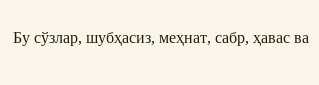Бу сўзлар, шубҳасиз, меҳнат, сабр, ҳавас ва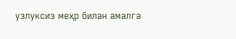узлуксиз меҳр билан амалга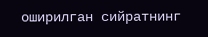оширилган сийратнинг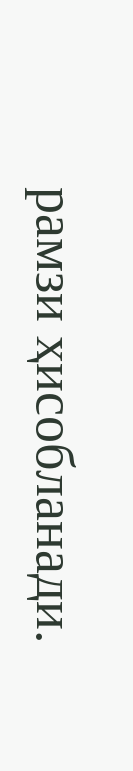рамзи ҳисобланади.